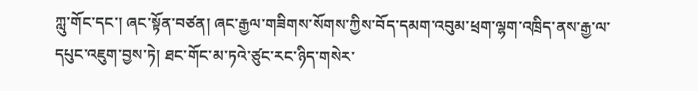ཀླུ་གོང་དང་། ཞང་སྟོན་བཙན། ཞང་རྒྱལ་གཟིགས་སོགས་ཀྱིས་བོད་དམག་འབུམ་ཕྲག་ལྷག་འཁྲིད་ནས་རྒྱ་ལ་དཔུང་འཇུག་བྱས་ཏེ། ཐང་གོང་མ་ཏའེ་ཙུང་རང་ཉིད་གསེར་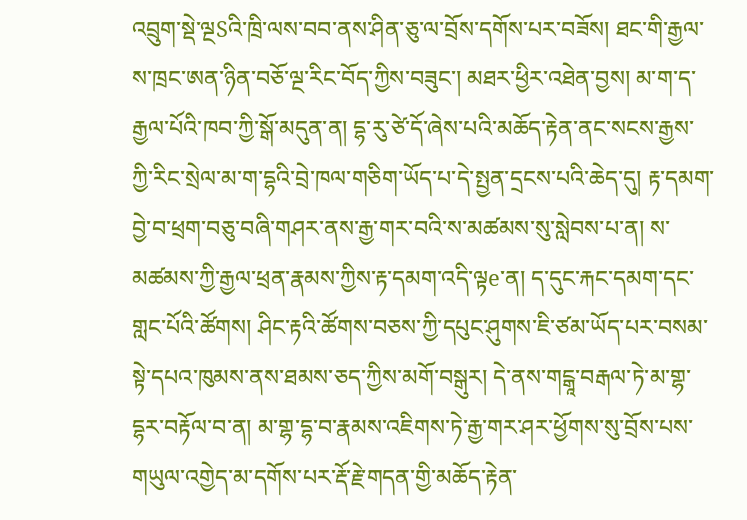འབྲུག་སྡེ་ལྔSའི་ཁྲི་ལས་བབ་ནས་ཤིན་ཅུ་ལ་བྲོས་དགོས་པར་བཟོས། ཐང་གི་རྒྱལ་ས་ཁྲང་ཨན་ཉིན་བཅོ་ལྔ་རིང་བོད་ཀྱིས་བཟུང་། མཐར་ཕྱིར་འཐེན་བྱས། མ་ག་ད་རྒྱལ་པོའི་ཁབ་ཀྱི་སྒོ་མདུན་ན། དྷ་རུ་ཙེ་དོ་ཞེས་པའི་མཆོད་རྟེན་ནང་སངས་རྒྱས་ཀྱི་རིང་སྲེལ་མ་ག་དྷའི་བྲེ་ཁལ་གཅིག་ཡོད་པ་དེ་སྤྱན་དྲངས་པའི་ཆེད་དུ། རྟ་དམག་བྱེ་བ་ཕྲག་བཅུ་བཞི་གཤར་ནས་རྒྱ་གར་བའི་ས་མཚམས་སུ་སླེབས་པ་ན། ས་མཚམས་ཀྱི་རྒྱལ་ཕྲན་རྣམས་ཀྱིས་རྟ་དམག་འདི་ལྟe་ན། ད་དུང་རྐང་དམག་དང་གླང་པོའི་ཚོགས། ཤིང་རྟའི་ཚོགས་བཅས་ཀྱི་དཔུང་ཤུགས་ཇི་ཙམ་ཡོད་པར་བསམ་སྟེ་དཔའ་ཁུམས་ནས་ཐམས་ཅད་ཀྱིས་མགོ་བསྒུར། དེ་ནས་གངྒཱ་བརྒལ་ཏེ་མ་གྷ་དྷར་བརྟོལ་བ་ན། མ་གྷ་དྷ་བ་རྣམས་འཇིགས་ཏེ་རྒྱ་གར་ཤར་ཕྱོགས་སུ་བྲོས་པས་གཡུལ་འགྱེད་མ་དགོས་པར་རྡོ་རྗེ་གདན་གྱི་མཆོད་རྟེན་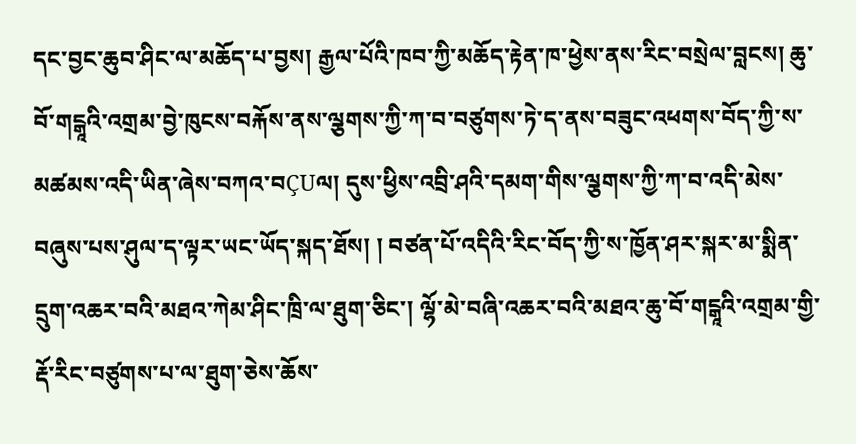དང་བྱང་ཆུབ་ཤིང་ལ་མཆོད་པ་བྱས། རྒྱལ་པོའི་ཁབ་ཀྱི་མཆོད་རྟེན་ཁ་ཕྱེས་ནས་རིང་བསྲེལ་བླངས། ཆུ་བོ་གངྒཱའི་འགྲམ་བྱེ་ཁུངས་བརྐོས་ནས་ལྕགས་ཀྱི་ཀ་བ་བཙུགས་ཏེ་ད་ནས་བཟུང་འཕགས་བོད་ཀྱི་ས་མཚམས་འདི་ཡིན་ཞེས་བཀའ་བÇUལ། དུས་ཕྱིས་འབྲི་ཤའི་དམག་གིས་ལྕགས་ཀྱི་ཀ་བ་འདི་མེས་བཞུས་པས་ཤུལ་ད་ལྟར་ཡང་ཡོད་སྐད་ཐོས། ། བཙན་པོ་འདིའི་རིང་བོད་ཀྱི་ས་ཁྱོན་ཤར་སྐར་མ་སྨིན་དྲུག་འཆར་བའི་མཐའ་ཀེམ་ཤིང་ཁྲི་ལ་ཐུག་ཅིང་། ལྷོ་མེ་བཞི་འཆར་བའི་མཐའ་ཆུ་བོ་གངྒཱའི་འགྲམ་གྱི་རྡོ་རིང་བཙུགས་པ་ལ་ཐུག་ཅེས་ཆོས་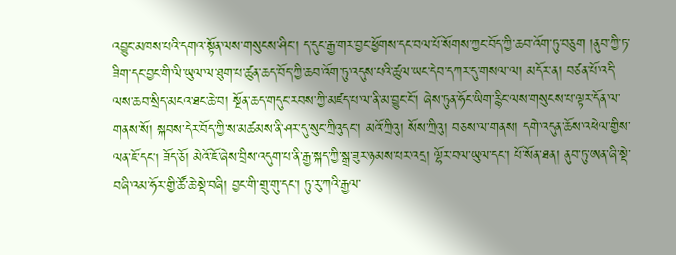འབྱུང་མཁས་པའི་དགའ་སྟོན་ལས་གསུངས་ཤིང་། ད་དུང་རྒྱ་གར་བྱང་ཕྱོགས་དང་བལ་པོ་སོགས་ཀྱང་བོད་ཀྱི་ཆབ་འོག་ཏུ་བཅུག །ནུབ་ཀྱི་ཏ་ཟིག་དང་བྱང་གི་ལི་ཡུལ་ལ་ཐུག་པ་ཚུན་ཆད་བོད་ཀྱི་ཆབ་འོག་ཏུ་འདུས་པའི་ཚུལ་ཡང་དེབ་དཀར་དུ་གསལ་ལ། མདོར་ན། བཙན་པོ་འདི་ལས་ཆབ་སྲིད་མངའ་ཐང་ཆེ་བ། སྔོན་ཆད་གདུང་རབས་ཀྱི་མཛད་པ་ལ་ནི་མ་བྱུང་ངོ་། ཞེས་ཏུན་ཧོང་ཡིག་རྙིང་ལས་གསུངས་པ་ལྟར་དོན་ལ་གནས་སོ། སྐབས་དེར་བོད་ཀྱི་ས་མཚམས་ནི་ཤར་དུ་སུང་ཀྲིའུདང་། མའོ་ཀྲིའུ། སོས་ཀྲིའུ། བཅས་ལ་གནས། དགེ་འདུན་ཆོས་འཕེལ་གྱིས་ལན་ཇོ་དང། ཟོད་ཅོ། མེའོ་ཇོ་ཞེས་བྲིས་འདུག་པ་ནི་རྒྱ་སྐད་ཀྱི་སྒྲ་ཟུར་ཉམས་པར་འདྲ། ལྷོར་བལ་ཡུལ་དང་། པོ་སོན་ཐན། ནུབ་ཏུ་ཨན་ཞི་སྡེ་བཞི་འམ་ཧོར་གྱི་ཚོ་ཆེ་སྡེ་བཞི། བྱང་གི་གྲུ་གུ་དང་། ཏུ་རུ་ཀའི་རྒྱལ་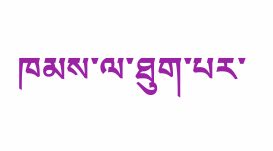ཁམས་ལ་ཐུག་པར་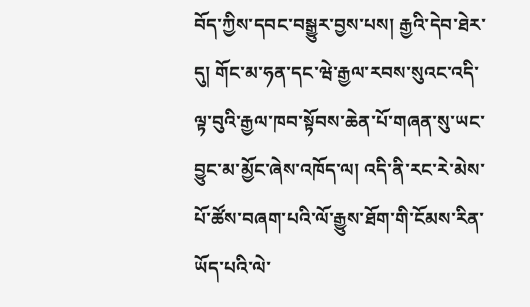བོད་ཀྱིས་དབང་བསྒྱུར་བྱས་པས། རྒྱའི་དེབ་ཐེར་དུ། གོང་མ་ཧན་དང་ཝེ་རྒྱལ་རབས་སུའང་འདི་ལྟ་བུའི་རྒྱལ་ཁབ་སྟོབས་ཆེན་པོ་གཞན་སུ་ཡང་བྱུང་མ་མྱོང་ཞེས་འཁོད་ལ། འདི་ནི་རང་རེ་མེས་པོ་ཚོས་བཞག་པའི་ལོ་རྒྱུས་ཐོག་གི་ངོམས་རིན་ཡོད་པའི་ལེ་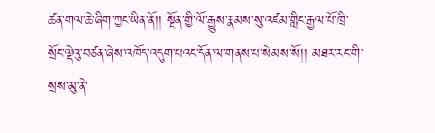ཚན་གལ་ཆེ་ཞིག་ཀྱང་ཡིན་ནོ།། སྔོན་གྱི་ལོ་རྒྱུས་རྣམས་སུ་འཛམ་གླིང་རྒྱལ་པོ་ཁྲི་སྲོང་ལྡེའུ་བཙན་ཞེས་འཁོད་འདུག་པའང་དོན་ལ་གནས་པ་སེམས་སོ།། མཐར་རང་གི་སྲས་མུ་ནེ་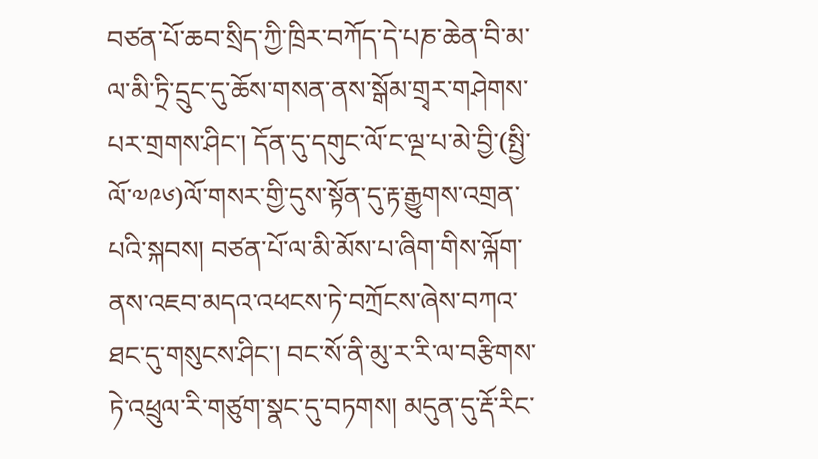བཙན་པོ་ཆབ་སྲིད་ཀྱི་ཁྲིར་བཀོད་དེ་པཎ་ཆེན་བི་མ་ལ་མི་ཏྲི་དྲུང་དུ་ཆོས་གསན་ནས་སྒོམ་གྲྭར་གཤེགས་པར་གྲགས་ཤིང་། དོན་དུ་དགུང་ལོ་ང་ལྔ་པ་མེ་བྱི་(སྤྱི་ལོ་༧༩༦)ལོ་གསར་གྱི་དུས་སྟོན་དུ་རྟ་རྒྱུགས་འགྲན་པའི་སྐབས། བཙན་པོ་ལ་མི་མོས་པ་ཞིག་གིས་ལྐོག་ནས་འཇབ་མདའ་འཕངས་ཏེ་བཀྲོངས་ཞེས་བཀའ་ཐང་དུ་གསུངས་ཤིང་། བང་སོ་ནི་མུ་ར་རི་ལ་བརྩིགས་ཏེ་འཕྲུལ་རི་གཙུག་སྣང་དུ་བཏགས། མདུན་དུ་རྡོ་རིང་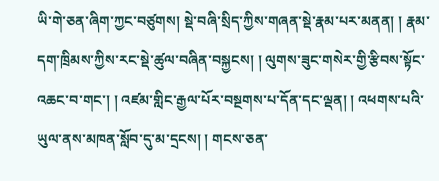ཡི་གེ་ཅན་ཞིག་ཀྱང་བཙུགས། སྡེ་བཞི་སྲིད་ཀྱིས་གཞན་སྡེ་རྣམ་པར་མནན། ། རྣམ་དག་ཁྲིམས་ཀྱིས་རང་སྡེ་ཚུལ་བཞིན་བསྐྱངས། ། ལུགས་ཟུང་གསེར་གྱི་རྩིབས་སྟོང་འཆང་བ་གང་། ། འཛམ་གླིང་རྒྱལ་པོར་བསྔགས་པ་དོན་དང་ལྡན། ། འཕགས་པའི་ཡུལ་ནས་མཁན་སློབ་དུ་མ་དྲངས། ། གངས་ཅན་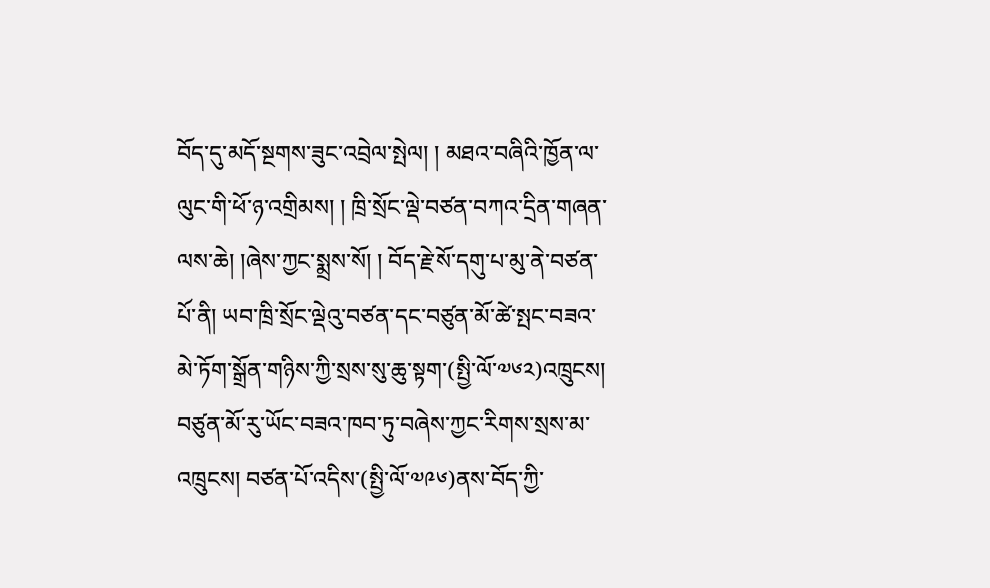བོད་དུ་མདོ་སྔགས་ཟུང་འབྲེལ་སྤེལ། ། མཐའ་བཞིའི་ཁྱོན་ལ་ལུང་གི་ཕོ་ཉ་འགྲིམས། ། ཁྲི་སྲོང་ལྡེ་བཙན་བཀའ་དྲིན་གཞན་ལས་ཆེ། །ཞེས་ཀྱང་སྨྲས་སོ། ། བོད་རྗེ་སོ་དགུ་པ་མུ་ནེ་བཙན་པོ་ནི། ཡབ་ཁྲི་སྲོང་ལྡེའུ་བཙན་དང་བཙུན་མོ་ཚེ་སྤང་བཟའ་མེ་ཏོག་སྒྲོན་གཉིས་ཀྱི་སྲས་སུ་ཆུ་སྟག་(སྤྱི་ལོ་༧༦༢)འཁྲུངས། བཙུན་མོ་རུ་ཡོང་བཟའ་ཁབ་ཏུ་བཞེས་ཀྱང་རིགས་སྲས་མ་འཁྲུངས། བཙན་པོ་འདིས་(སྤྱི་ལོ་༧༩༦)ནས་བོད་ཀྱི་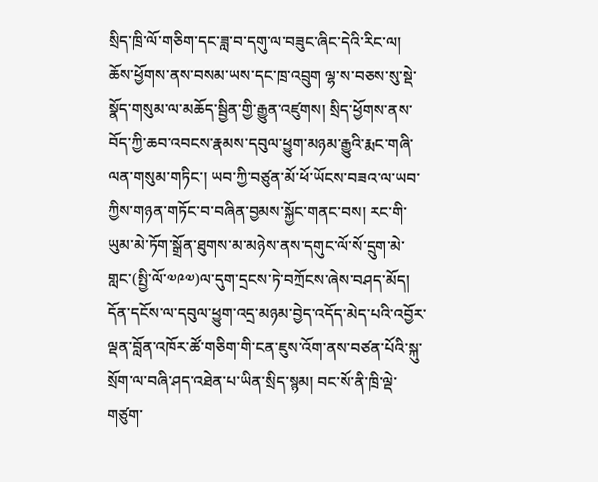སྲིད་ཁྲི་ལོ་གཅིག་དང་ཟླ་བ་དགུ་ལ་བཟུང་ཞིང་དེའི་རིང་ལ། ཆོས་ཕྱོགས་ནས་བསམ་ཡས་དང་ཁྲ་འབྲུག ལྷ་ས་བཅས་སུ་སྡེ་སྣོད་གསུམ་ལ་མཆོད་སྦྱིན་གྱི་རྒྱུན་འཛུགས། སྲིད་ཕྱོགས་ནས་བོད་ཀྱི་ཆབ་འབངས་རྣམས་དབུལ་ཕྱུག་མཉམ་རྒྱུའི་རྨང་གཞི་ལན་གསུམ་གཏིང་། ཡབ་ཀྱི་བཙུན་མོ་ཕོ་ཡོངས་བཟའ་ལ་ཡབ་ཀྱིས་གཉན་གཏོང་བ་བཞིན་བྱམས་སྐྱོང་གནང་བས། རང་གི་ཡུམ་མེ་ཏོག་སྒྲོན་ཐུགས་མ་མཉེས་ནས་དགུང་ལོ་སོ་དྲུག་མེ་གླང་(སྤྱི་ལོ་༧༩༧)ལ་དུག་དྲངས་ཏེ་བཀྲོངས་ཞེས་བཤད་མོད། དོན་དངོས་ལ་དབུལ་ཕྱུག་འདྲ་མཉམ་བྱེད་འདོད་མེད་པའི་འབྱོར་ལྡན་བློན་འཁོར་ཚོ་གཅིག་གི་ངན་ཇུས་འོག་ནས་བཙན་པོའི་སྐུ་སྲོག་ལ་བཞི་ཤད་འཐེན་པ་ཡིན་སྲིད་སྙམ། བང་སོ་ནི་ཁྲི་ལྡེ་གཙུག་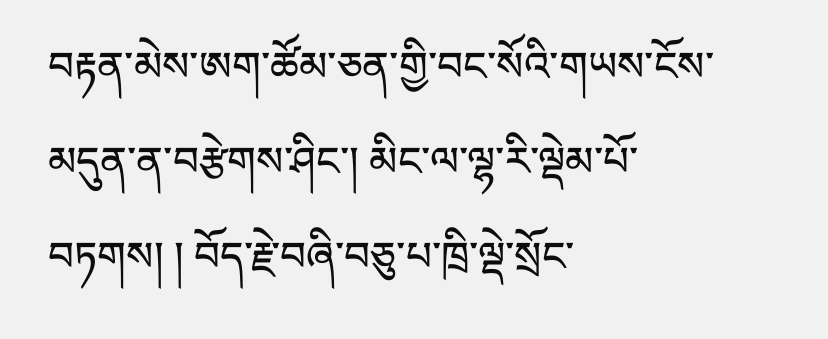བརྟན་མེས་ཨག་ཚོམ་ཅན་གྱི་བང་སོའི་གཡས་ངོས་མདུན་ན་བརྩེགས་ཤིང་། མིང་ལ་ལྷ་རི་ལྡེམ་པོ་བཏགས། ། བོད་རྗེ་བཞི་བཅུ་པ་ཁྲི་ལྡེ་སྲོང་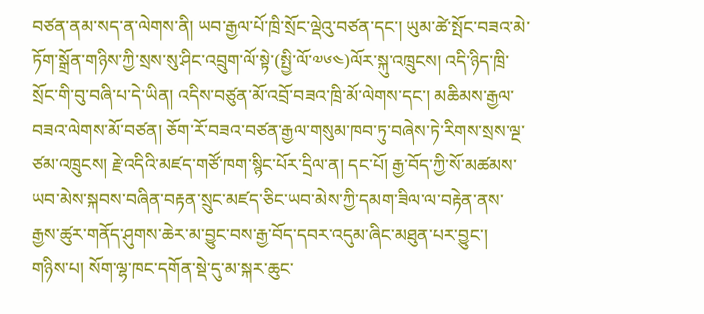བཙན་ནམ་སད་ན་ལེགས་ནི། ཡབ་རྒྱལ་པོ་ཁྲི་སྲོང་ལྡེའུ་བཙན་དང་། ཡུམ་ཚེ་སྤོང་བཟའ་མེ་ཏོག་སྒྲོན་གཉིས་ཀྱི་སྲས་སུ་ཤིང་འབྲུག་ལོ་སྟེ་(སྤྱི་ལོ་༧༦༤)ལོར་སྐུ་འཁྲུངས། འདི་ཉིད་ཁྲི་སྲོང་གི་བུ་བཞི་པ་དེ་ཡིན། འདིས་བཙུན་མོ་འབྲོ་བཟའ་ཁྲི་མོ་ལེགས་དང་། མཆིམས་རྒྱལ་བཟའ་ལེགས་མོ་བཙན། ཅོག་རོ་བཟའ་བཙན་རྒྱལ་གསུམ་ཁབ་ཏུ་བཞེས་ཏེ་རིགས་སྲས་ལྔ་ཙམ་འཁྲུངས། རྗེ་འདིའི་མཛད་གཙོ་ཁག་སྙིང་པོར་དྲིལ་ན། དང་པོ། རྒྱ་བོད་ཀྱི་སོ་མཚམས་ཡབ་མེས་སྐབས་བཞིན་བརྟན་སྲུང་མཛད་ཅིང་ཡབ་མེས་ཀྱི་དམག་ཟིལ་ལ་བརྟེན་ནས་རྒྱས་ཚུར་གནོད་ཤུགས་ཆེར་མ་བྱུང་བས་རྒྱ་བོད་དབར་འདུམ་ཞིང་མཐུན་པར་བྱུང་། གཉིས་པ། སོག་ལྷ་ཁང་དགོན་སྡེ་དུ་མ་སྐར་ཆུང་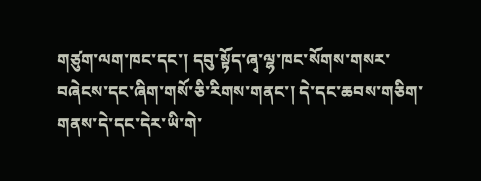གཙུག་ལག་ཁང་དང་། དབུ་སྟོད་ཞྭ་ལྷ་ཁང་སོགས་གསར་བཞེངས་དང་ཞིག་གསོ་ཅི་རིགས་གནང་། དེ་དང་ཆབས་གཅིག་གནས་དེ་དང་དེར་ཡི་གེ་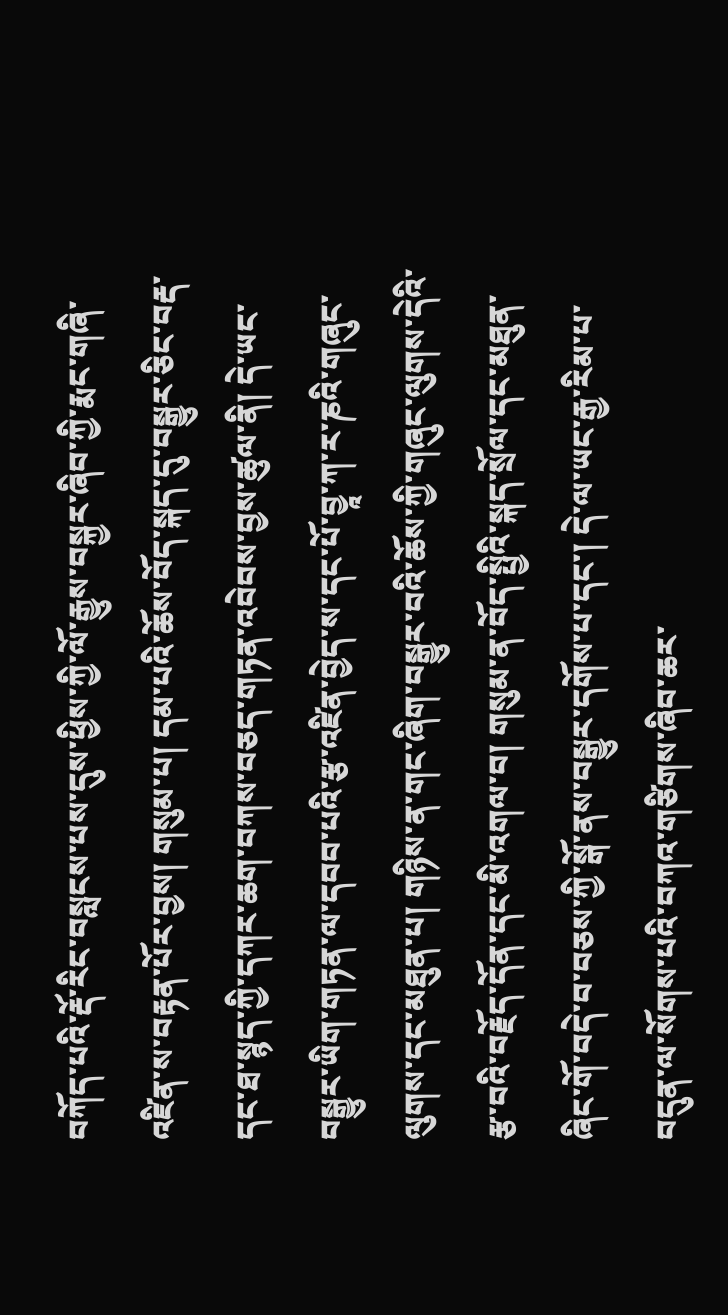བཀོད་པའི་རྡོ་རིང་བསླངས་པས་དུས་ཕྱིས་ཀྱི་ལོ་རྒྱུས་བསྐྱར་ཞིབ་ཀྱི་རྨང་གཞི་འཛིན་ས་བརྟན་པོར་བྱས། གསུམ་པ། དམ་པའི་ཆོས་བོད་སྐད་དུ་བསྒྱུར་ཅིང་བརྡ་དང་ཐ་སྙད་ཀྱི་དཀར་ཆག་བཀས་བཅད་གཏན་འབེབས་བྱས་ཚུལ་ནི། དེ་ཡང་བསྒྱུར་ཡིག་གཏན་ལ་དབབ་པའི་རྩ་འཛིན་བྱེད་ས་དང་པོ་བྱཱ་ཀ་ར་ཎའི་གཞུང་ལུགས་དང་མཐུན་པ། གཉིས་ན་གང་ཞིག་བསྒྱུར་བའི་ཆོས་ཀྱི་གཞུང་ལུགས་དེའི་རྩ་བའི་བརྗོད་དོན་དང་མི་འགལ་བ། གསུམ་ན་བོད་སྤྱིའི་སྐད་སྲོལ་དང་མཐུན་ཞིང་གོ་བདེ་བ་བཅས་ཀྱི་སྒོ་ནས་བསྒྱུར་དགོས་པ་དང་། དེ་ལ་ཡང་རྒྱ་རིམ་པ་བདུན་ལ་སོགས་པའི་བཀའ་གཙིགས་ཞིབ་ཆར་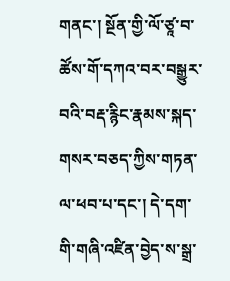གནང་། སྔོན་གྱི་ལོ་ཙཱ་བ་ཚོས་གོ་དཀའ་བར་བསྒྱུར་བའི་བརྡ་རྙིང་རྣམས་སྐད་གསར་བཅད་ཀྱིས་གཏན་ལ་ཕབ་པ་དང་། དེ་དག་གི་གཞི་འཛིན་བྱེད་ས་སྒྲ་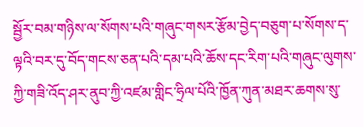སྦྱོར་བམ་གཉིས་ལ་སོགས་པའི་གཞུང་གསར་རྩོམ་བྱེད་བཅུག་པ་སོགས་ད་ལྟའི་བར་དུ་བོད་གངས་ཅན་པའི་དམ་པའི་ཆོས་དང་རིག་པའི་གཞུང་ལུགས་ཀྱི་གཟི་འོད་ཤར་ནུབ་ཀྱི་འཛམ་གླིང་ཧྲིལ་པོའི་ཁྱོན་ཀུན་མཐར་ཆགས་སུ་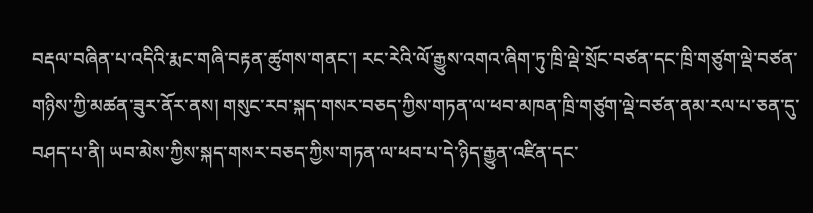བརྡལ་བཞིན་པ་འདིའི་རྨང་གཞི་བརྟན་ཚུགས་གནང་། རང་རེའི་ལོ་རྒྱུས་འགའ་ཞིག་ཏུ་ཁྲི་ལྡེ་སྲོང་བཙན་དང་ཁྲི་གཙུག་ལྡེ་བཙན་གཉིས་ཀྱི་མཚན་ཟུར་ནོར་ནས། གསུང་རབ་སྐད་གསར་བཅད་ཀྱིས་གཏན་ལ་ཕབ་མཁན་ཁྲི་གཙུག་ལྡེ་བཙན་ནམ་རལ་པ་ཅན་དུ་བཤད་པ་ནི། ཡབ་མེས་ཀྱིས་སྐད་གསར་བཅད་ཀྱིས་གཏན་ལ་ཕབ་པ་དེ་ཉིད་རྒྱུན་འཛིན་དང་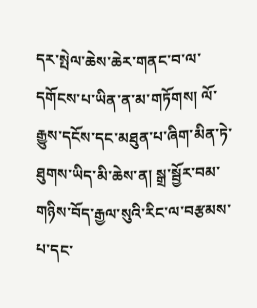དར་སྤེལ་ཆེས་ཆེར་གནང་བ་ལ་དགོངས་པ་ཡིན་ན་མ་གཏོགས། ལོ་རྒྱུས་དངོས་དང་མཐུན་པ་ཞིག་མིན་ཏེ་ཐུགས་ཡིད་མི་ཆེས་ན། སྒྲ་སྦྱོར་བམ་གཉིས་བོད་རྒྱལ་སུའི་རིང་ལ་བརྩམས་པ་དང་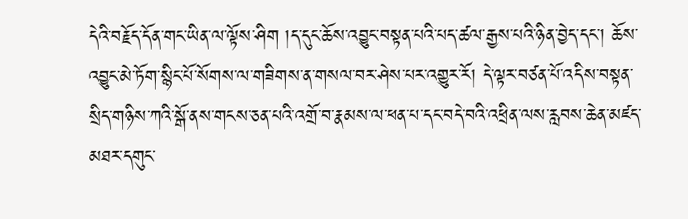དེའི་བརྗོད་དོན་གང་ཡིན་ལ་ལྟོས་ཤིག །ད་དུང་ཆོས་འབྱུང་བསྟན་པའི་པད་ཚལ་རྒྱས་པའི་ཉིན་བྱེད་དང་། ཆོས་འབྱུང་མེ་ཏོག་སྙིང་པོ་སོགས་ལ་གཟིགས་ན་གསལ་བར་ཤེས་པར་འགྱུར་རོ། དེ་ལྟར་བཙན་པོ་འདིས་བསྟན་སྲིད་གཉིས་ཀའི་སྒོ་ནས་གངས་ཅན་པའི་འགྲོ་བ་རྣམས་ལ་ཕན་པ་དང་བདེ་བའི་འཕྲིན་ལས་རླབས་ཆེན་མཛད་མཐར་དགུང་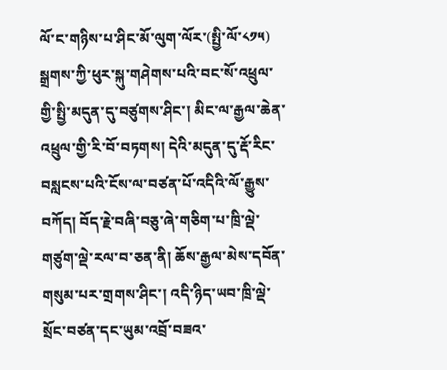ལོ་ང་གཉིས་པ་ཤིང་མོ་ལུག་ལོར་(སྤྱི་ལོ་༨༡༥) སྒྲགས་ཀྱི་ཕུར་སྐུ་གཤེགས་པའི་བང་སོ་འཕྲུལ་གྱི་སྤྱི་མདུན་དུ་བཙུགས་ཤིང་། མིང་ལ་རྒྱལ་ཆེན་འཕྲུལ་གྱི་རི་བོ་བཏགས། དེའི་མདུན་དུ་རྡོ་རིང་བསླངས་པའི་ངོས་ལ་བཙན་པོ་འདིའི་ལོ་རྒྱུས་བཀོད། བོད་རྗེ་བཞི་བཅུ་ཞེ་གཅིག་པ་ཁྲི་ལྡེ་གཙུག་ལྡེ་རལ་བ་ཅན་ནི། ཆོས་རྒྱལ་མེས་དབོན་གསུམ་པར་གྲགས་ཤིང་། འདི་ཉིད་ཡབ་ཁྲི་ལྡེ་སྲོང་བཙན་དང་ཡུམ་འབྲོ་བཟའ་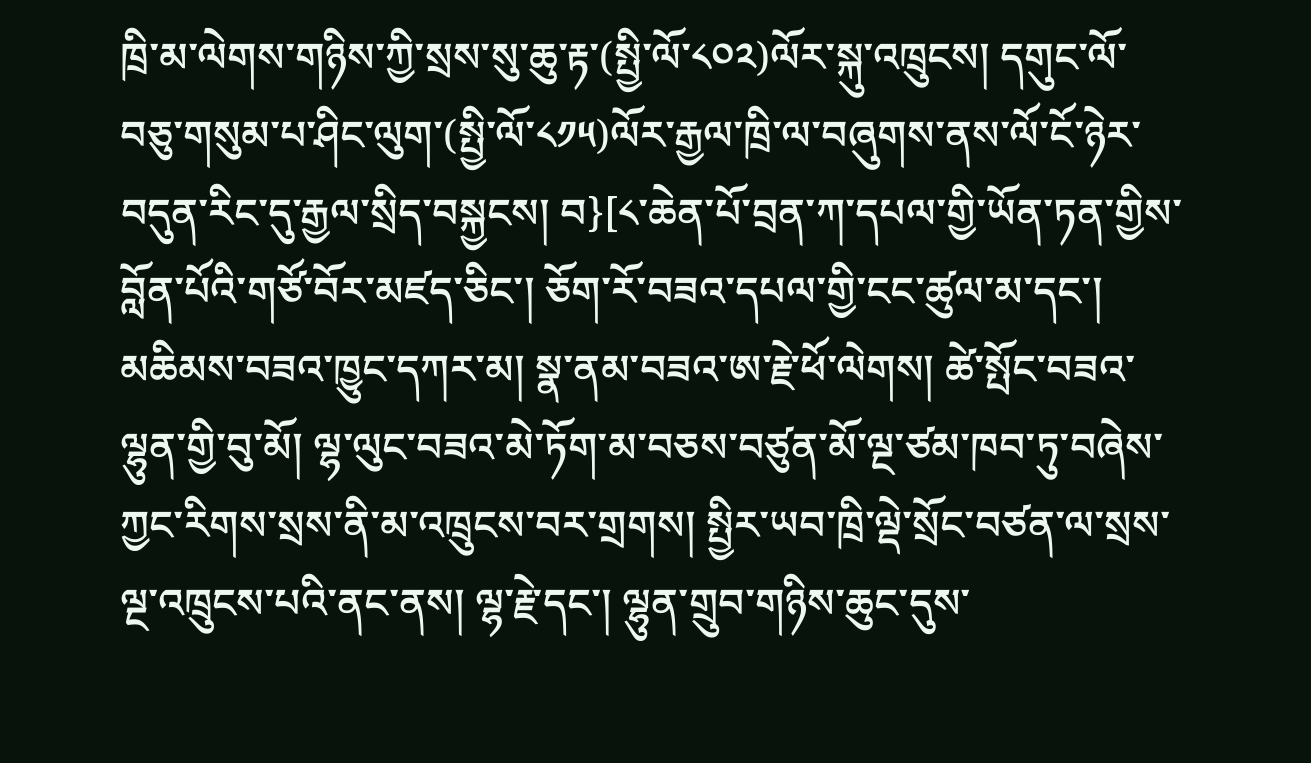ཁྲི་མ་ལེགས་གཉིས་ཀྱི་སྲས་སུ་ཆུ་རྟ་(སྤྱི་ལོ་༨༠༢)ལོར་སྐུ་འཁྲུངས། དགུང་ལོ་བཅུ་གསུམ་པ་ཤིང་ལུག་(སྤྱི་ལོ་༨༡༥)ལོར་རྒྱལ་ཁྲི་ལ་བཞུགས་ནས་ལོ་ངོ་ཉེར་བདུན་རིང་དུ་རྒྱལ་སྲིད་བསྐྱངས། བ}[༨་ཆེན་པོ་བྲན་ཀ་དཔལ་གྱི་ཡོན་ཏན་གྱིས་བློན་པོའི་གཙོ་བོར་མཛད་ཅིང་། ཅོག་རོ་བཟའ་དཔལ་གྱི་ངང་ཚུལ་མ་དང་། མཆིམས་བཟའ་ཁྱུང་དཀར་མ། སྣ་ནམ་བཟའ་ཨ་རྗེ་ཕོ་ལེགས། ཚེ་སྤོང་བཟའ་ལྷུན་གྱི་བུ་མོ། ལྷ་ལུང་བཟའ་མེ་ཏོག་མ་བཅས་བཙུན་མོ་ལྔ་ཙམ་ཁབ་ཏུ་བཞེས་ཀྱང་རིགས་སྲས་ནི་མ་འཁྲུངས་བར་གྲགས། སྤྱིར་ཡབ་ཁྲི་ལྡེ་སྲོང་བཙན་ལ་སྲས་ལྔ་འཁྲུངས་པའི་ནང་ནས། ལྷ་རྗེ་དང་། ལྷུན་གྲུབ་གཉིས་ཆུང་དུས་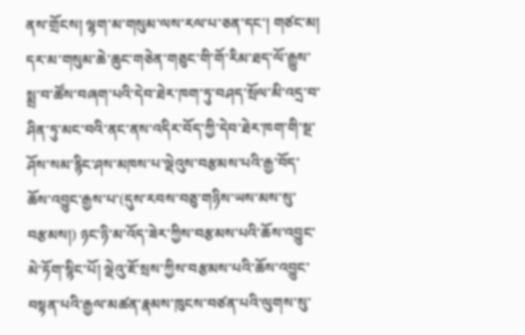ནས་གྲོངས། ལྷག་མ་གསུམ་ལས་རལ་པ་ཅན་དང་། གཙང་མ། དར་མ་གསུམ་ཆེ་ཆུང་གཅེན་གཅུང་གི་གོ་རིམ་ཐད་ལོ་རྒྱུས་སྨྲ་བ་ཚོས་བཞག་པའི་དེབ་ཐེར་ཁག་ཏུ་བཤད་སྲོལ་མི་འདྲ་བ་ཤིན་ཏུ་མང་བའི་ནང་ནས་འདིར་བོད་ཀྱི་དེབ་ཐེར་ཁག་གི་སྔ་ཤོས་སམ་རྙིང་ཤས་མཁས་པ་ལྡེའུས་བརྩམས་པའི་རྒྱ་བོད་ཆོས་འབྱུང་རྒྱས་པ་(དུས་རབས་བཅུ་གཉིས་ཡས་མས་སུ་བརྩམས།) ཉང་ཉི་མ་འོད་ཟེར་ཀྱིས་བརྩམས་པའི་ཆོས་འབྱུང་མེ་ཏོག་སྙིང་པོ། ལྡེའུ་ཇོ་སྲས་ཀྱིས་བརྩམས་པའི་ཆོས་འབྱུང་བསྟན་པའི་རྒྱལ་མཚན་རྣམས་ཁུངས་བཙན་པའི་ལུགས་སུ་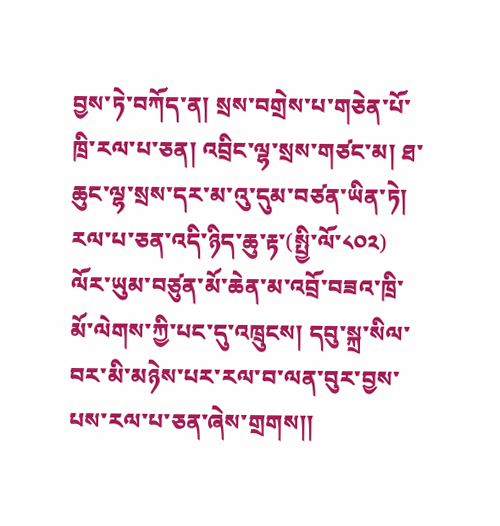བྱས་ཏེ་བཀོད་ན། སྲས་བགྲེས་པ་གཅེན་པོ་ཁྲི་རལ་པ་ཅན། འབྲིང་ལྷ་སྲས་གཙང་མ། ཐ་ཆུང་ལྷ་སྲས་དར་མ་འུ་དུམ་བཙན་ཡིན་ཏེ། རལ་པ་ཅན་འདི་ཉིད་ཆུ་རྟ་(སྤྱི་ལོ་༨༠༢) ལོར་ཡུམ་བཙུན་མོ་ཆེན་མ་འབྲོ་བཟའ་ཁྲི་མོ་ལེགས་ཀྱི་པང་དུ་འཁྲུངས། དབུ་སྐྲ་སིལ་བར་མི་མཉེས་པར་རལ་བ་ལན་བུར་བྱས་པས་རལ་པ་ཅན་ཞེས་གྲགས།།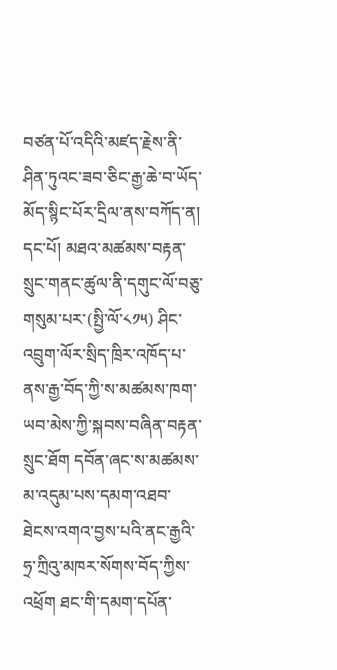བཙན་པོ་འདིའི་མཛད་རྗེས་ནི་ཤིན་ཏུའང་ཟབ་ཅིང་རྒྱ་ཆེ་བ་ཡོད་མོད་སྙིང་པོར་དྲིལ་ནས་བཀོད་ན། དང་པོ། མཐའ་མཚམས་བརྟན་སྲུང་གནང་ཚུལ་ནི་དགུང་ལོ་བཅུ་གསུམ་པར་(སྤྱི་ལོ་༨༡༥) ཤིང་འབྲུག་ལོར་སྲིད་ཁྲིར་འཁོད་པ་ནས་རྒྱ་བོད་ཀྱི་ས་མཚམས་ཁག་ཡབ་མེས་ཀྱི་སྐབས་བཞིན་བརྟན་སྲུང་ཐོག དབོན་ཞང་ས་མཚམས་མ་འདུམ་པས་དམག་འཐབ་ཐེངས་འགའ་བྱས་པའི་ནང་རྒྱའི་ཧྲ་ཀྲིའུ་མཁར་སོགས་བོད་ཀྱིས་འཕྲོག ཐང་གི་དམག་དཔོན་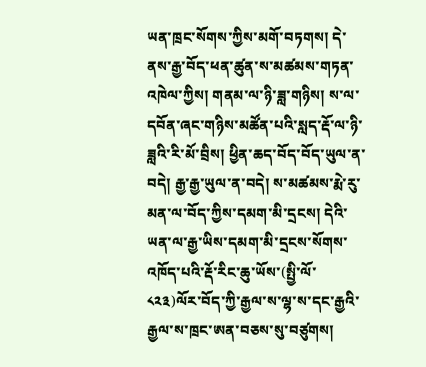ཡན་ཁྲང་སོགས་ཀྱིས་མགོ་བཏགས། དེ་ནས་རྒྱ་བོད་ཕན་ཚུན་ས་མཚམས་གཏན་འཁེལ་ཀྱིས། གནམ་ལ་ཉི་ཟླ་གཉིས། ས་ལ་དབོན་ཞང་གཉིས་མཚོན་པའི་སླད་རྡོ་ལ་ཉི་ཟླའི་རི་མོ་བྲིས། ཕྱིན་ཆད་བོད་བོད་ཡུལ་ན་བདེ། རྒྱ་རྒྱ་ཡུལ་ན་བདེ། ས་མཚམས་རྨེ་རུ་མན་ལ་བོད་ཀྱིས་དམག་མི་དྲངས། དེའི་ཡན་ལ་རྒྱ་ཡིས་དམག་མི་དྲངས་སོགས་འཁོད་པའི་རྡོ་རིང་ཆུ་ཡོས་(སྤྱི་ལོ་༨༢༣)ལོར་བོད་ཀྱི་རྒྱལ་ས་ལྷ་ས་དང་རྒྱའི་རྒྱལ་ས་ཁྲང་ཨན་བཅས་སུ་བཙུགས།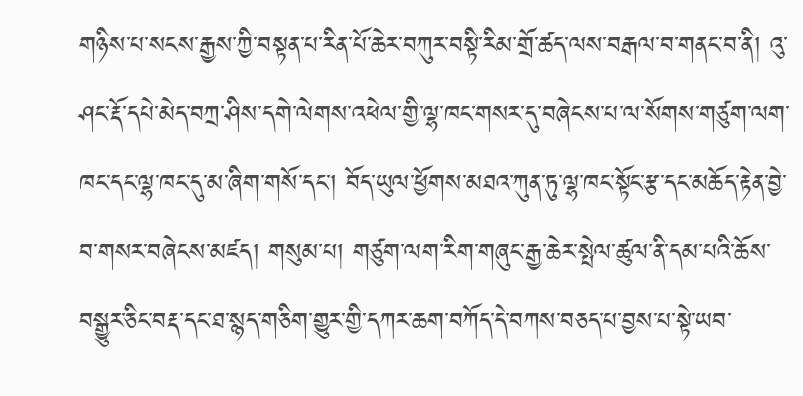གཉིས་པ་སངས་རྒྱས་ཀྱི་བསྟན་པ་རིན་པོ་ཆེར་བཀུར་བསྟི་རིམ་གྲོ་ཚད་ལས་བརྒལ་བ་གནང་བ་ནི། འུ་ཤང་རྡོ་དཔེ་མེད་བཀྲ་ཤིས་དགེ་ལེགས་འཕེལ་གྱི་ལྷ་ཁང་གསར་དུ་བཞེངས་པ་ལ་སོགས་གཙུག་ལག་ཁང་དང་ལྷ་ཁང་དུ་མ་ཞིག་གསོ་དང་། བོད་ཡུལ་ཕྱོགས་མཐའ་ཀུན་ཏུ་ལྷ་ཁང་སྟོང་རྩ་དང་མཆོད་རྟེན་བྱེ་བ་གསར་བཞེངས་མཛད། གསུམ་པ། གཙུག་ལག་རིག་གཞུང་རྒྱ་ཆེར་སྤེལ་ཚུལ་ནི་དམ་པའི་ཆོས་བསྒྱུར་ཅིང་བརྡ་དང་ཐ་སྙད་གཅིག་གྱུར་གྱི་དཀར་ཆག་བཀོད་དེ་བཀས་བཅད་པ་བྱས་པ་སྟེ་ཡབ་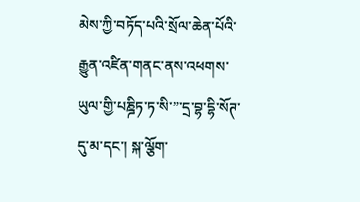མེས་ཀྱི་བཏོད་པའི་སྲོལ་ཆེན་པོའི་རྒྱུན་འཛིན་གནང་ནས་འཕགས་ཡུལ་གྱི་པཎྜིཏ་ཏ་སི་”་དྲ་བྷ་དྷི་སོཊ་དུ་མ་དང་། སྐ་ལྕོག་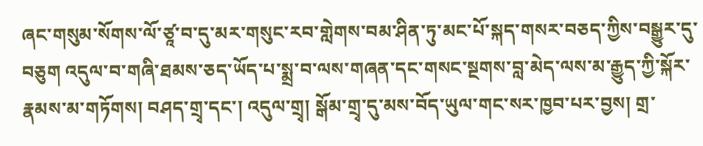ཞང་གསུམ་སོགས་ལོ་ཙཱ་བ་དུ་མར་གསུང་རབ་གླེགས་བམ་ཤིན་ཏུ་མང་པོ་སྐད་གསར་བཅད་ཀྱིས་བསྒྱུར་དུ་བཅུག འདུལ་བ་གཞི་ཐམས་ཅད་ཡོད་པ་སྨྲ་བ་ལས་གཞན་དང་གསང་སྔགས་བླ་མེད་ལས་མ་རྒྱུད་ཀྱི་སྐོར་རྣམས་མ་གཏོགས། བཤད་གྲྭ་དང་། འདུལ་གྲྭ། སྒོམ་གྲྭ་དུ་མས་བོད་ཡུལ་གང་སར་ཁྱབ་པར་བྱས། གྲ་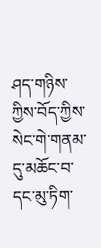ཤད་གཉིས་ཀྱིས་བོད་ཀྱིས་སེང་གེ་གནམ་དུ་མཆོང་བ་དང་མུ་ཏིག་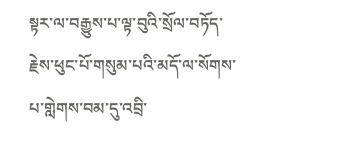སྟར་ལ་བརྒྱུས་པ་ལྟ་བུའི་སྲོལ་བཏོད་རྗེས་ཕུང་པོ་གསུམ་པའི་མདོ་ལ་སོགས་པ་གླེགས་བམ་དུ་འབྲི་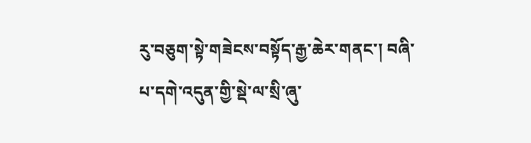རུ་བཅུག་སྟེ་གཟེངས་བསྟོད་རྒྱ་ཆེར་གནང་། བཞི་པ་དགེ་འདུན་གྱི་སྡེ་ལ་སྲི་ཞུ་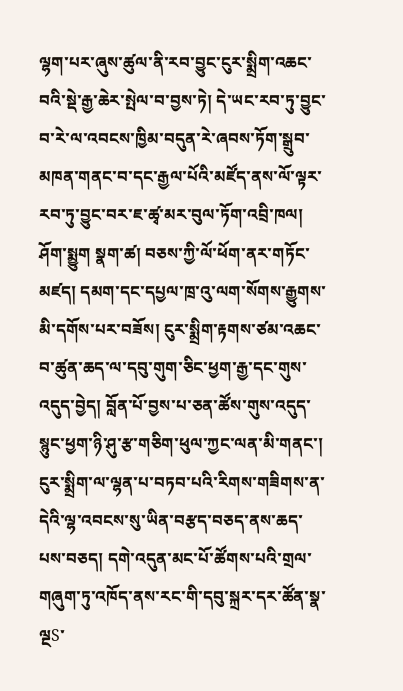ལྷག་པར་ཞུས་ཚུལ་ནི་རབ་བྱུང་ངུར་སྨྲིག་འཆང་བའི་སྡེ་རྒྱ་ཆེར་སྤེལ་བ་བྱས་ཏེ། དེ་ཡང་རབ་ཏུ་བྱུང་བ་རེ་ལ་འབངས་ཁྱིམ་བདུན་རེ་ཞབས་ཏོག་སྒྲུབ་མཁན་གནང་བ་དང་རྒྱལ་པོའི་མཛོད་ནས་ལོ་ལྟར་རབ་ཏུ་བྱུང་བར་ཇ་ཚྭ་མར་བུལ་ཏོག་འབྲི་ཁལ། ཤོག་སྨྱུག སྣག་ཚ། བཅས་ཀྱི་ལོ་ཕོག་ནར་གཏོང་མཛད། དམག་དང་དཔྱལ་ཁྲ་འུ་ལག་སོགས་རྒྱུགས་མི་དགོས་པར་བཟོས། ངུར་སྨྲིག་རྟགས་ཙམ་འཆང་བ་ཚུན་ཆད་ལ་དབུ་གུག་ཅིང་ཕྱག་རྒྱ་དང་གུས་འདུད་བྱེད། བློན་པོ་བྱས་པ་ཅན་ཚོས་གུས་འདུད་སྙུང་ཕྱག་ཉི་ཤུ་རྩ་གཅིག་ཕུལ་ཀྱང་ལན་མི་གནང་། ངུར་སྨྲིག་ལ་ལྷན་པ་བཏབ་པའི་རིགས་གཟིགས་ན་དེའི་ལྷ་འབངས་སུ་ཡིན་བརྩད་བཅད་ནས་ཆད་པས་བཅད། དགེ་འདུན་མང་པོ་ཚོགས་པའི་གྲལ་གཞུག་ཏུ་འཁོད་ནས་རང་གི་དབུ་སྐྲར་དར་ཚོན་སྣ་ལྔS་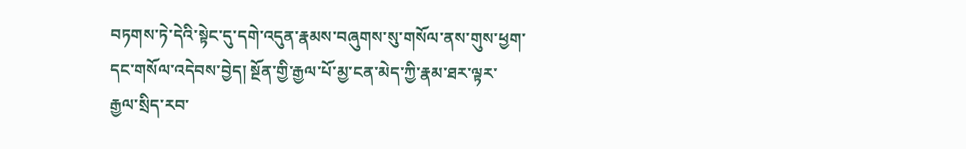བཏགས་ཏེ་དེའི་སྟེང་དུ་དགེ་འདུན་རྣམས་བཞུགས་སུ་གསོལ་ནས་གུས་ཕྱག་དང་གསོལ་འདེབས་བྱེད། སྔོན་གྱི་རྒྱལ་པོ་མྱ་ངན་མེད་ཀྱི་རྣམ་ཐར་ལྟར་རྒྱལ་སྲིད་རབ་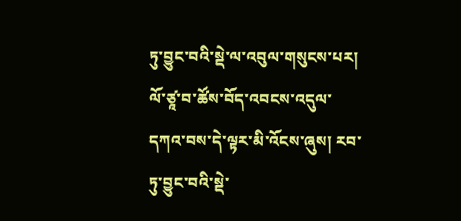ཏུ་བྱུང་བའི་སྡེ་ལ་འབུལ་གསུངས་པར། ལོ་ཙཱ་བ་ཚོས་བོད་འབངས་འདུལ་དཀའ་བས་དེ་ལྟར་མི་འོངས་ཞུས། རབ་ཏུ་བྱུང་བའི་སྡེ་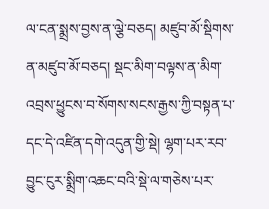ལ་ངན་སྨྲས་བྱས་ན་ལྕེ་བཅད། མཛུབ་མོ་སྡིགས་ན་མཛུབ་མོ་བཅད། སྡང་མིག་བལྟས་ན་མིག་འབྲས་ཕྱུངས་བ་སོགས་སངས་རྒྱས་ཀྱི་བསྟན་པ་དང་དེ་འཛིན་དགེ་འདུན་གྱི་སྡེ། ལྷག་པར་རབ་བྱུང་ངུར་སྨྲིག་འཆང་བའི་སྡེ་ལ་གཅེས་པར་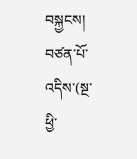བསྐྱངས། བཙན་པོ་འདིས་(སྔ་ཕྱི་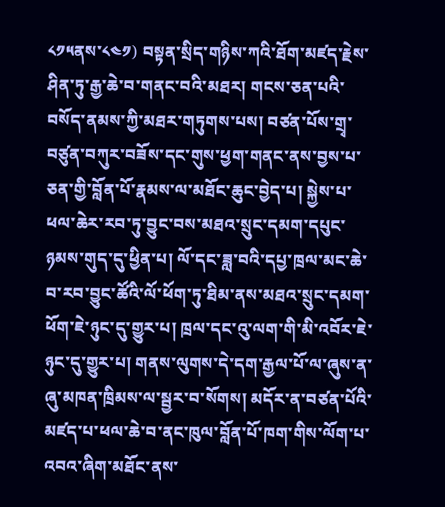༨༡༥ནས་༨༤༡) བསྟན་སྲིད་གཉིས་ཀའི་ཐོག་མཛད་རྗེས་ཤིན་ཏུ་རྒྱ་ཆེ་བ་གནང་བའི་མཐར། གངས་ཅན་པའི་བསོད་ནམས་ཀྱི་མཐར་གཏུགས་པས། བཙན་པོས་གྲྭ་བཙུན་བཀུར་བཟོས་དང་གུས་ཕྱག་གནང་ནས་བྱས་པ་ཅན་གྱི་བློན་པོ་རྣམས་ལ་མཐོང་ཆུང་བྱེད་པ། སྐྱེས་པ་ཕལ་ཆེར་རབ་ཏུ་བྱུང་བས་མཐའ་སྲུང་དམག་དཔུང་ཉམས་གུད་དུ་ཕྱིན་པ། ལོ་དང་ཟླ་བའི་དཔྱ་ཁྲལ་མང་ཆེ་བ་རབ་བྱུང་ཚོའི་ལོ་ཕོག་ཏུ་ཐིམ་ནས་མཐའ་སྲུང་དམག་ཕོག་ཇེ་ཉུང་དུ་གྱུར་པ། ཁྲལ་དང་འུ་ལག་གི་མི་འབོར་ཇེ་ཉུང་དུ་གྱུར་པ། གནས་ལུགས་དེ་དག་རྒྱལ་པོ་ལ་ཞུས་ན་ཞུ་མཁན་ཁྲིམས་ལ་སྦྱར་བ་སོགས། མདོར་ན་བཙན་པོའི་མཛད་པ་ཕལ་ཆེ་བ་ནང་ཁུལ་བློན་པོ་ཁག་གིས་ལོག་པ་འབའ་ཞིག་མཐོང་ནས་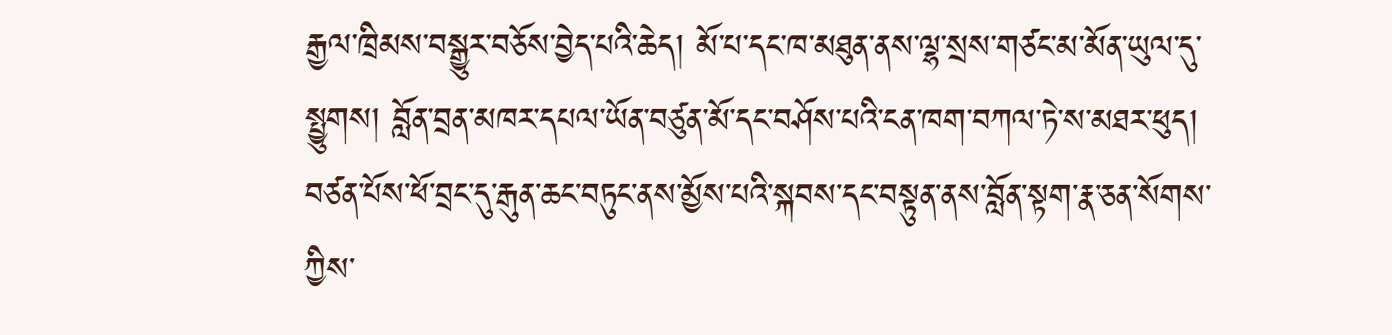རྒྱལ་ཁྲིམས་བསྒྱུར་བཅོས་བྱེད་པའི་ཆེད། མོ་པ་དང་ཁ་མཐུན་ནས་ལྷ་སྲས་གཙང་མ་མོན་ཡུལ་དུ་སྤྱུགས། བློན་བྲན་མཁར་དཔལ་ཡོན་བཙུན་མོ་དང་བཤོས་པའི་ངན་ཁག་བཀལ་ཏེ་ས་མཐར་ཕུད། བཙན་པོས་ཕོ་བྲང་དུ་རྒུན་ཆང་བཏུང་ནས་མྱོས་པའི་སྐབས་དང་བསྟུན་ནས་བློན་སྟག་རྣ་ཅན་སོགས་ཀྱིས་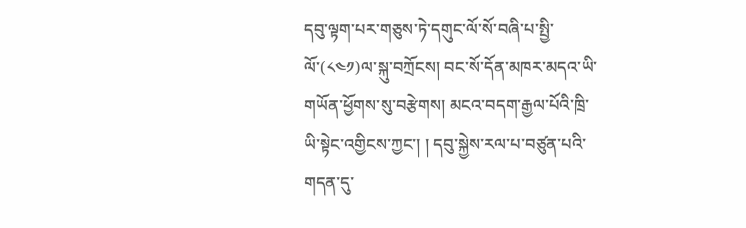དབུ་ལྟག་པར་གཅུས་ཏེ་དགུང་ལོ་སོ་བཞི་པ་སྤྱི་ལོ་(༨༤༡)ལ་སྐུ་བཀྲོངས། བང་སོ་དོན་མཁར་མདའ་ཡི་གཡོན་ཕྱོགས་སུ་བརྩེགས། མངའ་བདག་རྒྱལ་པོའི་ཁྲི་ཡི་སྟེང་འགྱིངས་ཀྱང་། ། དབུ་སྐྱེས་རལ་པ་བཙུན་པའི་གདན་དུ་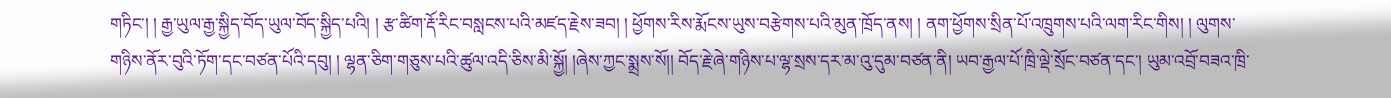གཏིང་། ། རྒྱ་ཡུལ་རྒྱ་སྐྱིད་བོད་ཡུལ་བོད་སྐྱིད་པའི། ། རྩ་ཚིག་རྡོ་རིང་བསླངས་པའི་མཛད་རྗེས་ཟབ། ། ཕྱོགས་རིས་རྨོངས་ཡུས་བརྩེགས་པའི་མུན་ཁྲོད་ནས། ། ནག་ཕྱོགས་སྲིན་པོ་འཁྲུགས་པའི་ལག་རིང་གིས། ། ལུགས་གཉིས་ནོར་བུའི་ཏོག་དང་བཙན་པོའི་དབུ། ། ལྷན་ཅིག་གཅུས་པའི་ཚུལ་འདི་ཅིས་མི་སྐྱོ། །ཞེས་ཀྱང་སྨྲས་སོ།། བོད་རྗེ་ཞེ་གཉིས་པ་ལྷ་སྲས་དར་མ་འུ་དུམ་བཙན་ནི། ཡབ་རྒྱལ་པོ་ཁྲི་ལྡེ་སྲོང་བཙན་དང་། ཡུམ་འབྲོ་བཟའ་ཁྲི་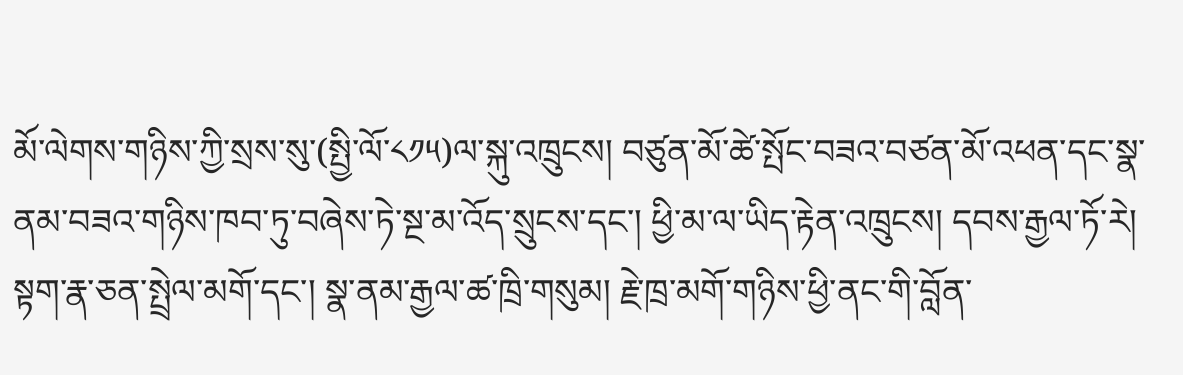མོ་ལེགས་གཉིས་ཀྱི་སྲས་སུ་(སྤྱི་ལོ་༨༡༥)ལ་སྐུ་འཁྲུངས། བཙུན་མོ་ཚེ་སྤོང་བཟའ་བཙན་མོ་འཕན་དང་སྣ་ནམ་བཟའ་གཉིས་ཁབ་ཏུ་བཞེས་ཏེ་སྔ་མ་འོད་སྲུངས་དང་། ཕྱི་མ་ལ་ཡིད་རྟེན་འཁྲུངས། དབས་རྒྱལ་ཏོ་རེ། སྟག་རྣ་ཅན་སྤྲེལ་མགོ་དང་། སྣ་ནམ་རྒྱལ་ཚ་ཁྲི་གསུམ། རྗེ་ཁྲ་མགོ་གཉིས་ཕྱི་ནང་གི་བློན་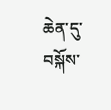ཆེན་དུ་བསྐོས་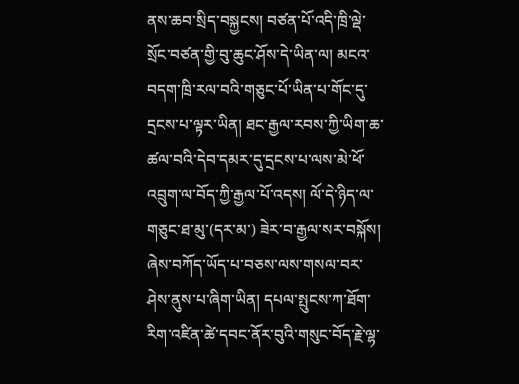ནས་ཆབ་སྲིད་བསྐྱངས། བཙན་པོ་འདི་ཁྲི་ལྡེ་སྲོང་བཙན་གྱི་བུ་ཆུང་ཤོས་དེ་ཡིན་ལ། མངའ་བདག་ཁྲི་རལ་བའི་གཅུང་པོ་ཡིན་པ་གོང་དུ་དྲངས་པ་ལྟར་ཡིན། ཐང་རྒྱལ་རབས་ཀྱི་ཡིག་ཆ་ཚལ་བའི་དེབ་དམར་དུ་དྲངས་པ་ལས་མེ་ཕོ་འབྲུག་ལ་བོད་ཀྱི་རྒྱལ་པོ་འདས། ལོ་དེ་ཉིད་ལ་གཅུང་ཐ་མུ་(དར་མ་) ཟེར་བ་རྒྱལ་སར་བསྐོས། ཞེས་བཀོད་ཡོད་པ་བཅས་ལས་གསལ་བར་ཤེས་ནུས་པ་ཞིག་ཡིན། དཔལ་སྤུངས་ཀ་ཐོག་རིག་འཛིན་ཚེ་དབང་ནོར་བུའི་གསུང་བོད་རྗེ་ལྷ་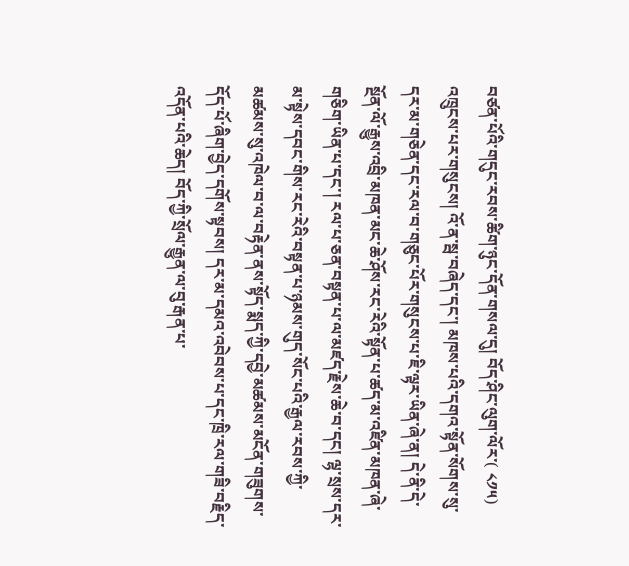བཙན་པོའི་གདུང་རབས་ཚིག་ཉུང་དོན་གསལ་དུ། བོད་ཤིང་ལུག་ལོར་( ༨༡༥) འཁྲུངས་པར་གསུངས། འོ་ན་སྦ་བཞེད་དང་། མཁས་པའི་དགའ་སྟོན་སོགས་སུ་དར་མ་གཅེན་དང་རལ་བ་གཅུང་པོར་གསུངས་པ་ཇི་ལྟར་ཡིན་ཞེ་ན། དེ་ནི་དེ་སྔོན་ལོ་རྒྱུས་འབྲི་མཁན་མང་ཆེ་ཤོས་རང་རེའི་སྟོན་པ་ཚད་མ་འཛིན་མཁན་ཞེ་གཅིག་ཡིན་པ་དང་། རལ་པ་ཅན་བསྟན་པ་ལ་མཛད་རྗེས་ཆེ་བ་དང། ལྷ་སྲས་དར་མ་སྟེས་དབང་གིས་རང་རེའི་བསྟན་པ་ཉམས་གུད་སོང་པའི་རྒྱལ་རབས་ཀྱི་མཚམས་སུ་འཁེལ་བ་ལ་བརྟེན་ནས་སྟོད་སྨད་ཀྱི་དབྱེ་མཚམས་མངོན་གཟུགས་དོད་པོ་ཞིག་བྱེད་དགོས་སྟབས། དར་མ་དམའ་འབེབས་པ་དང་ཁྲི་རལ་གཟི་བརྗིད་འདོན་པའི་ཆེད། བོད་ཀྱི་སྲོལ་རྒྱུན་ལ་བུ་རྒན་པ་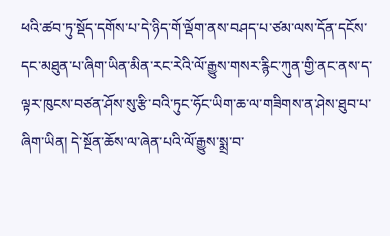ཕའི་ཚབ་ཏུ་སྡོད་དགོས་པ་དེ་ཉིད་གོ་ལྡོག་ནས་བཤད་པ་ཙམ་ལས་དོན་དངོས་དང་མཐུན་པ་ཞིག་ཡིན་མིན་རང་རེའི་ལོ་རྒྱུས་གསར་རྙིང་ཀུན་གྱི་ནང་ནས་ད་ལྟར་ཁུངས་བཙན་ཤོས་སུ་རྩི་བའི་ཏུང་ཧོང་ཡིག་ཆ་ལ་གཟིགས་ན་ཤེས་ཐུབ་པ་ཞིག་ཡིན། དེ་སྔོན་ཆོས་ལ་ཞེན་པའི་ལོ་རྒྱུས་སྨྲ་བ་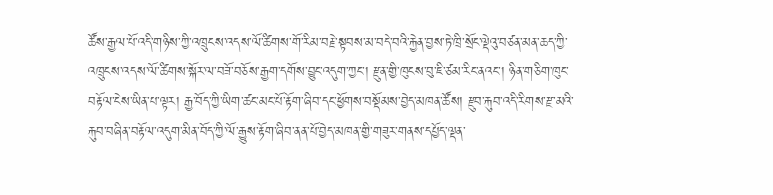ཚོས་རྒྱལ་པོ་འདི་གཉིས་ཀྱི་འཁྲུངས་འདས་ལོ་ཚིགས་གོ་རིམ་བརྗེ་སྟབས་མ་བདེ་བའི་རྐྱེན་བྱས་ཏེ་ཁྲི་སྲོང་ལྡེའུ་བཙན་མན་ཆད་ཀྱི་འཁྲུངས་འདས་ལོ་ཚིགས་སྐོར་ལ་བཟོ་བཅོས་རྒྱག་དགོས་བྱུང་འདུག་ཀྱང་། རྫུན་གྱི་ཁུངས་བུ་ཇི་ཙམ་རིང་ནའང་། ཉིན་གཅིག་ཁུང་བརྟོལ་ངེས་ཡིན་པ་ལྟར། རྒྱ་བོད་ཀྱི་ཡིག་ཚང་མང་པོ་རྟོག་ཞིབ་དང་ཕྱོགས་བསྡོམས་བྱེད་མཁན་ཚོས། རྫུབ་རྐུབ་འདི་རིགས་རྫ་མའི་རྐུབ་བཞིན་བརྟོལ་འདུག་མིན་བོད་ཀྱི་ལོ་རྒྱུས་རྟོག་ཞིབ་ནན་པོ་བྱེད་མཁན་གྱི་གཟུར་གནས་དཔྱོད་ལྡན་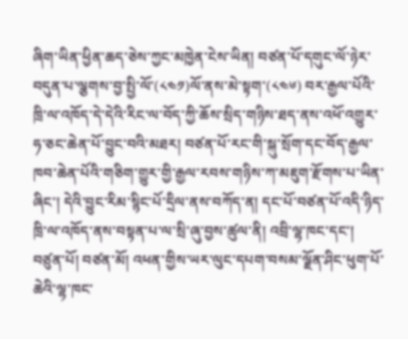ཞིག་ཡིན་ཕྱིན་ཆད་ཅེས་ཀྱང་མཁྱེན་ངེས་ཡིན། བཙན་པོ་དགུང་ལོ་ཉེར་བདུན་པ་ལྕགས་བྱ་སྤྱི་ལོ་(༨༤༡)ལོ་ནས་མེ་སྟག་(༨༤༦) བར་རྒྱལ་པོའི་ཁྲི་ལ་འཁོད་དེ་དེའི་རིང་ལ་བོད་ཀྱི་ཆོས་སྲིད་གཉིས་ཐད་ནས་འཕོ་འགྱུར་ཧ་ཅང་ཆེན་པོ་བྱུང་བའི་མཐར། བཙན་པོ་རང་གི་སྐུ་སྲོག་དང་བོད་རྒྱལ་ཁབ་ཆེན་པོའི་གཅིག་གྱུར་གྱི་རྒྱལ་རབས་གཉིས་ཀ་མཇུག་རྫོགས་པ་ཡིན་ཞིང་། དེའི་བྱུང་རིམ་སྙིང་པོ་དྲིལ་ནས་བཀོད་ན། དང་པོ་བཙན་པོ་འདི་ཉིད་ཁྲི་ལ་འཁོད་ནས་བསྟན་པ་ལ་སྲི་ཞུ་བྱས་ཚུལ་ནི། འབྲི་ལྷ་ཁང་དང་། བཙུན་པོ། བཙན་མོ། འཕན་གྱིས་ཡར་ལུང་དཔག་བསམ་ལྗོན་ཤིང་ཕུག་པོ་ཆེའི་ལྷ་ཁང་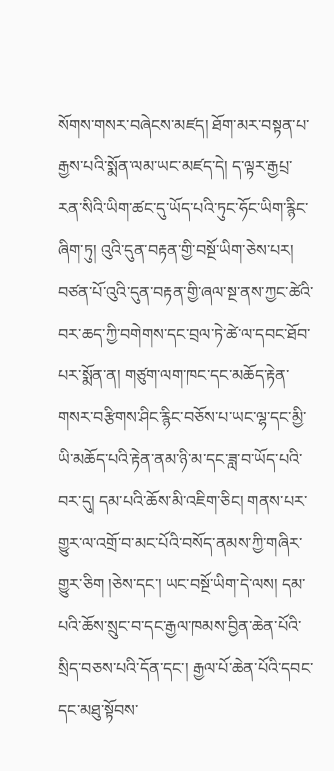སོགས་གསར་བཞེངས་མཛད། ཐོག་མར་བསྟན་པ་རྒྱས་པའི་སྨོན་ལམ་ཡང་མཛད་དེ། ད་ལྟར་རྒྱཔྲ་རན་སིའི་ཡིག་ཚང་དུ་ཡོད་པའི་ཏུང་ཧོང་ཡིག་རྙིང་ཞིག་ཏུ། འུའི་དུན་བརྟན་གྱི་བསྔོ་ཡིག་ཅེས་པར། བཙན་པོ་འུའི་དུན་བརྟན་གྱི་ཞལ་སྔ་ནས་ཀྱང་ཚེའི་བར་ཆད་ཀྱི་བགེགས་དང་བྲལ་ཏེ་ཚེ་ལ་དབང་ཐོབ་པར་སྨོན་ན། གཙུག་ལག་ཁང་དང་མཆོད་རྟེན་གསར་བརྩིགས་ཤིང་རྙིང་བཅོས་པ་ཡང་ལྷ་དང་མྱི་ཡི་མཆོད་པའི་རྟེན་ནམ་ཉི་མ་དང་ཟླ་བ་ཡོད་པའི་བར་དུ། དམ་པའི་ཆོས་མི་འཇིག་ཅིང། གནས་པར་གྱུར་ལ་འགྲོ་བ་མང་པོའི་བསོད་ནམས་ཀྱི་གཞིར་གྱུར་ཅིག །ཅེས་དང་། ཡང་བསྔོ་ཡིག་དེ་ལས། དམ་པའི་ཆོས་སྲུང་བ་དང་རྒྱལ་ཁམས་བྱིན་ཆེན་པོའི་སྲིད་བཅས་པའི་དོན་དང་། རྒྱལ་པོ་ཆེན་པོའི་དབང་དང་མཐུ་སྟོབས་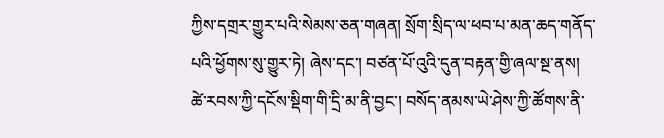ཀྱིས་དགྲར་གྱུར་པའི་སེམས་ཅན་གཞན། སྲོག་སྲིད་ལ་ཕབ་པ་མན་ཆད་གནོད་པའི་ཕྱོགས་སུ་གྱུར་ཏེ། ཞེས་དང་། བཙན་པོ་འུའི་དུན་བརྟན་གྱི་ཞལ་སྔ་ནས། ཚེ་རབས་ཀྱི་དངོས་སྡིག་གི་དྲི་མ་ནི་བྱང་། བསོད་ནམས་ཡེ་ཤེས་ཀྱི་ཚོགས་ནི་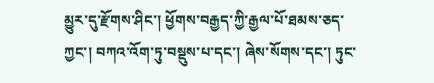མྱུར་དུ་རྫོགས་ཤིང་། ཕྱོགས་བརྒྱད་ཀྱི་རྒྱལ་པོ་ཐམས་ཅད་ཀྱང་། བཀའ་འོག་ཏུ་བསྡུས་པ་དང་། ཞེས་སོགས་དང་། ཏུང་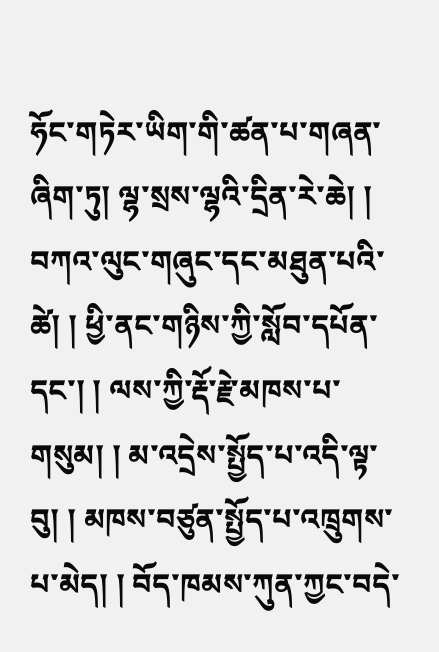ཧོང་གཏེར་ཡིག་གི་ཚན་པ་གཞན་ཞིག་ཏུ། ལྷ་སྲས་ལྷའི་དྲིན་རེ་ཆེ། ། བཀའ་ལུང་གཞུང་དང་མཐུན་པའི་ཚེ། ། ཕྱི་ནང་གཉིས་ཀྱི་སློབ་དཔོན་དང་། ། ལས་ཀྱི་རྡོ་རྗེ་མཁས་པ་གསུམ། ། མ་འདྲེས་སྤྱོད་པ་འདི་ལྟ་བུ། ། མཁས་བཙུན་སྤྱོད་པ་འཁྲུགས་པ་མེད། ། བོད་ཁམས་ཀུན་ཀྱང་བདེ་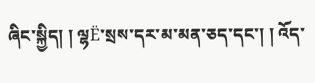ཞིང་སྐྱིད། ། ལྷË་སྲས་དར་མ་མན་ཅད་དང་། ། འོད་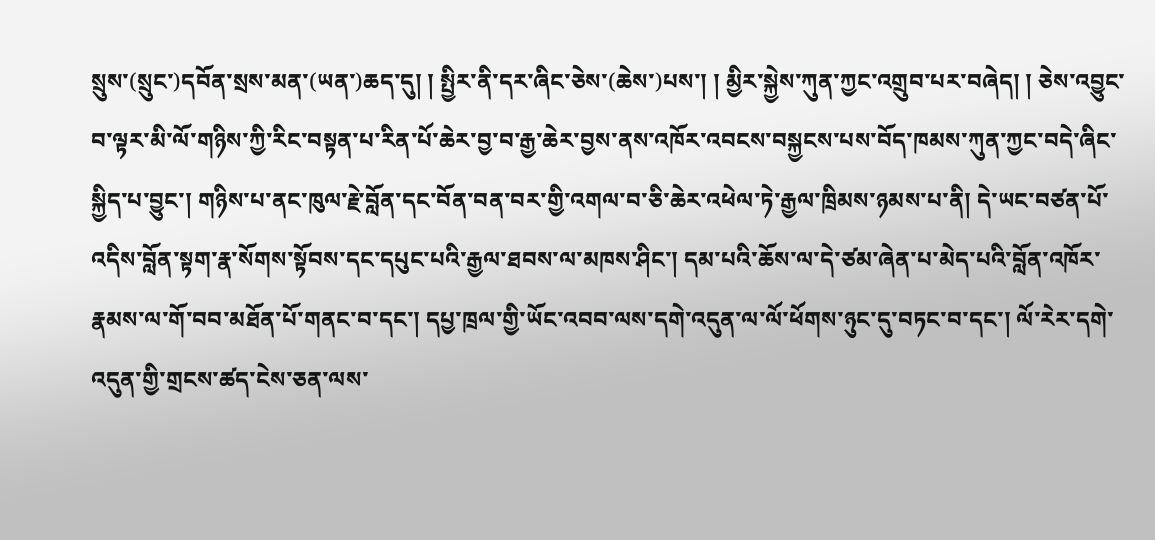སྲུས་(སྲུང་)དབོན་སྲས་མན་(ཡན་)ཆད་དུ། ། སྤྱིར་ནི་དར་ཞིང་ཅེས་(ཆེས་)པས་། ། མྱིར་སྐྱེས་ཀུན་ཀྱང་འགྲུབ་པར་བཞེད། ། ཅེས་འབྱུང་བ་ལྟར་མི་ལོ་གཉིས་ཀྱི་རིང་བསྟན་པ་རིན་པོ་ཆེར་བྱ་བ་རྒྱ་ཆེར་བྱས་ནས་འཁོར་འབངས་བསྐྱངས་པས་བོད་ཁམས་ཀུན་ཀྱང་བདེ་ཞིང་སྐྱིད་པ་བྱུང་། གཉིས་པ་ནང་ཁུལ་རྗེ་བློན་དང་བོན་བན་བར་གྱི་འགལ་བ་ཅི་ཆེར་འཕེལ་ཏེ་རྒྱལ་ཁྲིམས་ཉམས་པ་ནི། དེ་ཡང་བཙན་པོ་འདིས་བློན་སྟག་རྣ་སོགས་སྟོབས་དང་དཔུང་པའི་རྒྱལ་ཐབས་ལ་མཁས་ཤིང་། དམ་པའི་ཆོས་ལ་དེ་ཙམ་ཞེན་པ་མེད་པའི་བློན་འཁོར་རྣམས་ལ་གོ་བབ་མཐོན་པོ་གནང་བ་དང་། དཔྱ་ཁྲལ་གྱི་ཡོང་འབབ་ལས་དགེ་འདུན་ལ་ལོ་ཕོགས་ཉུང་དུ་བཏང་བ་དང་། ལོ་རེར་དགེ་འདུན་གྱི་གྲངས་ཚད་ངེས་ཅན་ལས་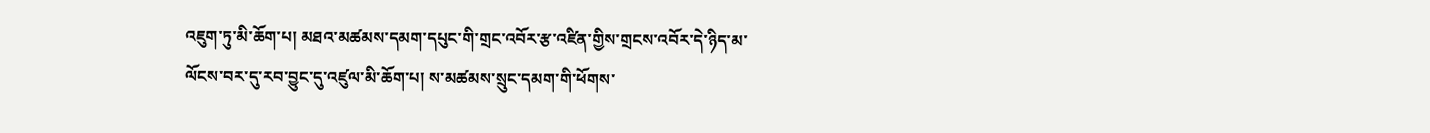འཇུག་ཏུ་མི་ཆོག་པ། མཐའ་མཚམས་དམག་དཔུང་གི་གྲང་འབོར་རྩ་འཛིན་གྱིས་གྲངས་འབོར་དེ་ཉིད་མ་ལོངས་བར་དུ་རབ་བྱུང་དུ་འཛུལ་མི་ཆོག་པ། ས་མཚམས་སྲུང་དམག་གི་ཕོགས་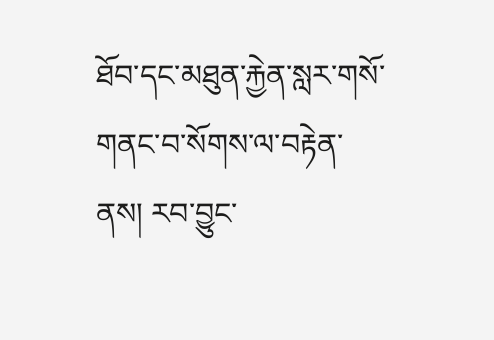ཐོབ་དང་མཐུན་རྐྱེན་སླར་གསོ་གནང་བ་སོགས་ལ་བརྟེན་ནས། རབ་བྱུང་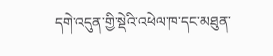དགེ་འདུན་གྱི་སྡེའི་འཕེལ་ཁ་དང་མཐུན་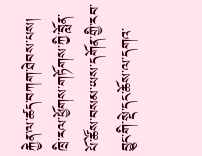རྐྱེན་ལ་ཚད་བཀག་ཐེབས་པས། ཁྲི་རལ་ཕྱོགས་གཏོགས་ཀྱི་བློན་པོ་ཚོས་བསམ་ཡས་དགོན་གྱི་རབ་བྱུང་གི་སྡེ་དང་ཆོས་ལ་དགའ་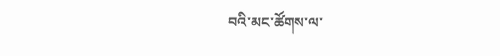བའི་མང་ཚོགས་ལ་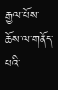རྒྱལ་པོས་ཆོས་ལ་གནོད་པའི་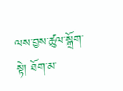ལས་བྱས་ཚུལ་སྒྲོག་སྟེ། ཐོག་མ་